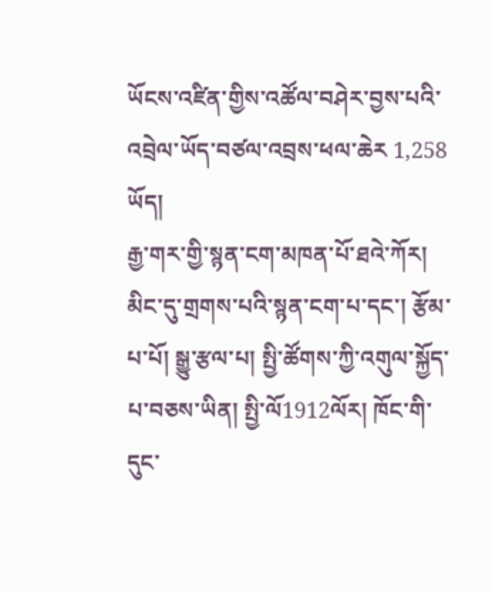ཡོངས་འཛིན་གྱིས་འཚོལ་བཤེར་བྱས་པའི་འབྲེལ་ཡོད་བཙལ་འབྲས་ཕལ་ཆེར 1,258 ཡོད།
རྒྱ་གར་གྱི་སྙན་ངག་མཁན་པོ་ཐའེ་ཀོར།
མིང་དུ་གྲགས་པའི་སྙན་ངག་པ་དང་། རྩོམ་པ་པོ། སྒྱུ་རྩལ་པ། སྤྱི་ཚོགས་ཀྱི་འགུལ་སྐྱོད་པ་བཅས་ཡིན། སྤྱི་ལོ1912ལོར། ཁོང་གི་དུང་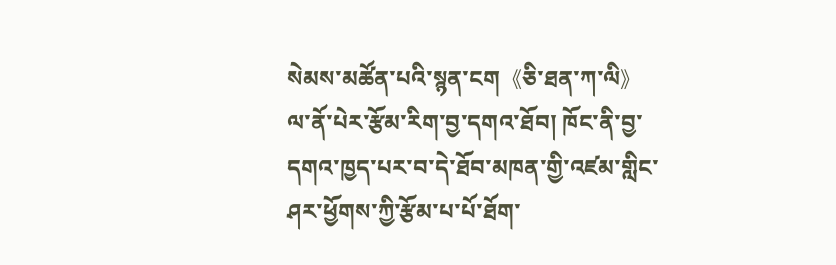སེམས་མཚོན་པའི་སྙན་ངག《ཅི་ཐན་ཀ་ལི》ལ་ནོ་པེར་རྩོམ་རིག་བྱ་དགའ་ཐོབ། ཁོང་ནི་བྱ་དགའ་ཁྱད་པར་བ་དེ་ཐོབ་མཁན་གྱི་འཛམ་གླིང་ཤར་ཕྱོགས་ཀྱི་རྩོམ་པ་པོ་ཐོག་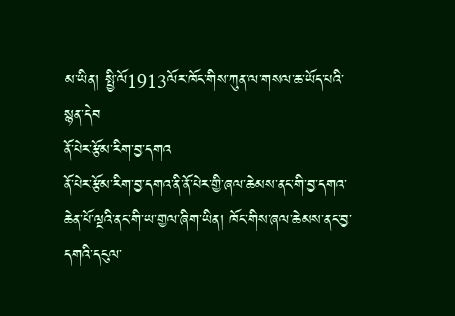མ་ཡིན། སྤྱི་ལོ1913ལོར་ཁོང་གིས་ཀུན་ལ་གསལ་ཆ་ཡོད་པའི་སྙན་དེབ
ནོ་པེར་རྩོམ་རིག་བྱ་དགའ
ནོ་པེར་རྩོམ་རིག་བྱ་དགའ་ནི་ནོ་པེར་གྱི་ཞལ་ཆེམས་ནང་གི་བྱ་དགའ་ཆེན་པོ་ལྔའི་ནང་གི་ཡ་གྱལ་ཞིག་ཡིན། ཁོང་གིས་ཞལ་ཆེམས་ནང་བྱ་དགའི་དངུལ་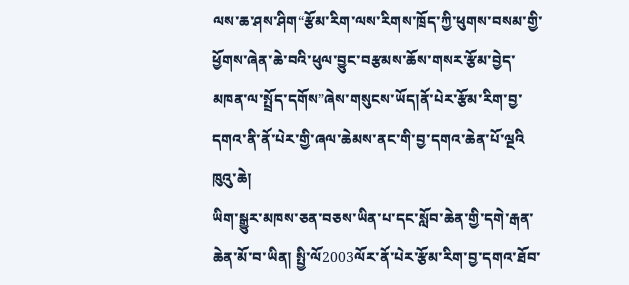ལས་ཆ་ཤས་ཤིག“རྩོམ་རིག་ལས་རིགས་ཁྲོད་ཀྱི་ཕུགས་བསམ་གྱི་ཕྱོགས་ཞེན་ཆེ་བའི་ཕུལ་བྱུང་བརྩམས་ཆོས་གསར་རྩོམ་བྱེད་མཁན་ལ་སྤྲོད་དགོས”ཞེས་གསུངས་ཡོད།ནོ་པེར་རྩོམ་རིག་བྱ་དགའ་ནི་ནོ་པེར་གྱི་ཞལ་ཆེམས་ནང་གི་བྱ་དགའ་ཆེན་པོ་ལྔའི
ཁུའུ་ཆེ།
ཡིག་སྒྱུར་མཁས་ཅན་བཅས་ཡིན་པ་དང་སློབ་ཆེན་གྱི་དགེ་རྒན་ཆེན་མོ་བ་ཡིན། སྤྱི་ལོ2003ལོར་ནོ་པེར་རྩོམ་རིག་བྱ་དགའ་ཐོབ་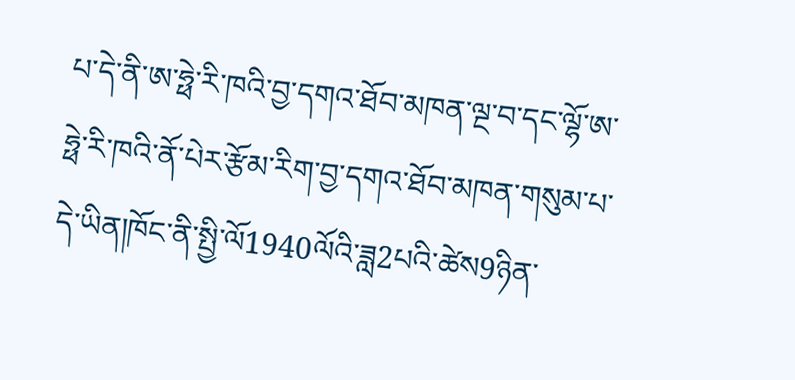པ་དེ་ནི་ཨ་ཧྥེ་རི་ཁའི་བྱ་དགའ་ཐོབ་མཁན་ལྔ་བ་དང་ལྷོ་ཨ་ཧྥེ་རི་ཁའི་ནོ་པེར་རྩོམ་རིག་བྱ་དགའ་ཐོབ་མཁན་གསུམ་པ་དེ་ཡིན།ཁོང་ནི་སྤྱི་ལོ1940ལོའི་ཟླ2པའི་ཚེས9ཉིན་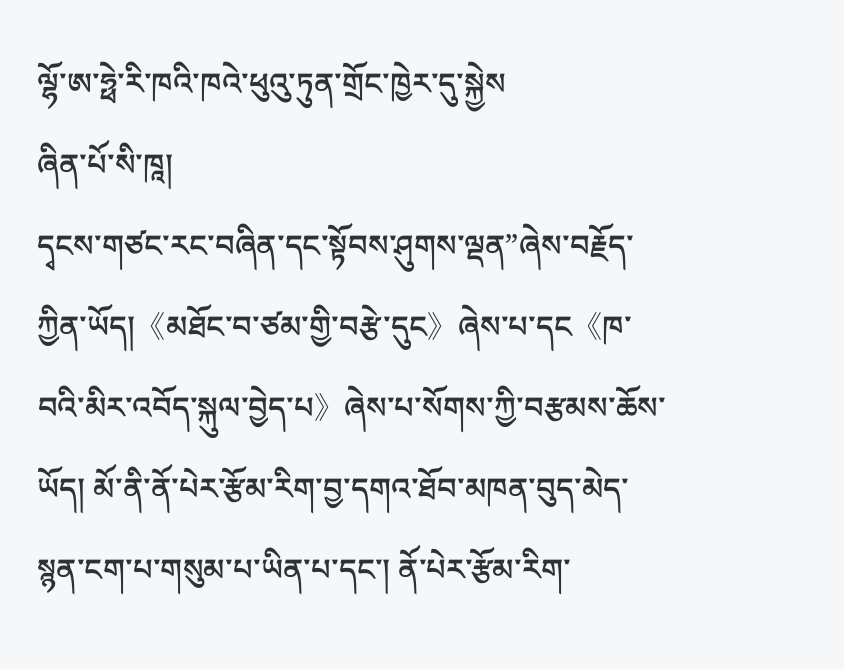ལྷོ་ཨ་ཧྥེ་རི་ཁའི་ཁའེ་ཕུའུ་ཏུན་གྲོང་ཁྱེར་དུ་སྐྱེས
ཞིན་པོ་སི་ཁཱ།
དྭངས་གཙང་རང་བཞིན་དང་སྟོབས་ཤུགས་ལྡན”ཞེས་བརྗོད་ཀྱིན་ཡོད།《མཐོང་བ་ཙམ་གྱི་བརྩེ་དུང》ཞེས་པ་དང《ཁ་བའི་མིར་འབོད་སྐུལ་བྱེད་པ》ཞེས་པ་སོགས་ཀྱི་བརྩམས་ཆོས་ཡོད། མོ་ནི་ནོ་པེར་རྩོམ་རིག་བྱ་དགའ་ཐོབ་མཁན་བུད་མེད་སྙན་ངག་པ་གསུམ་པ་ཡིན་པ་དང་། ནོ་པེར་རྩོམ་རིག་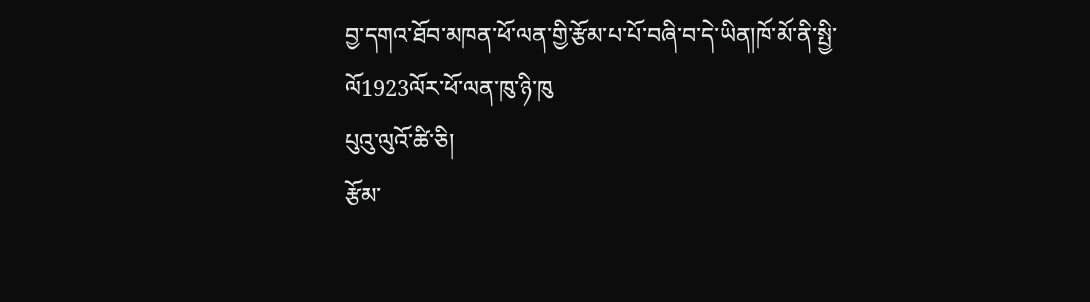བྱ་དགའ་ཐོབ་མཁན་ཕོ་ལན་གྱི་རྩོམ་པ་པོ་བཞི་བ་དེ་ཡིན།ཁོ་མོ་ནི་སྤྱི་ལོ1923ལོར་ཕོ་ལན་ཁུ་ཉི་ཁུ
པུའུ་ལུའོ་ཚི་ཅི།
རྩོམ་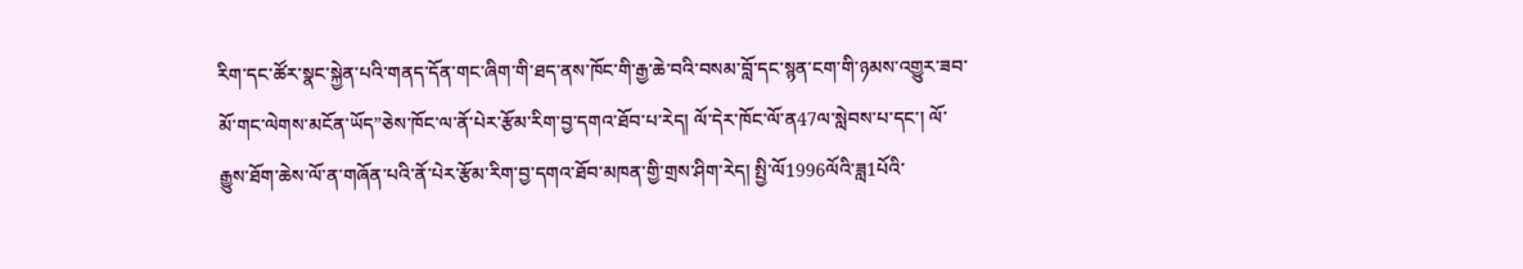རིག་དང་ཚོར་སྣང་སྐྱེན་པའི་གནད་དོན་གང་ཞིག་གི་ཐད་ནས་ཁོང་གི་རྒྱ་ཆེ་བའི་བསམ་བློ་དང་སྙན་ངག་གི་ཉམས་འགྱུར་ཟབ་མོ་གང་ལེགས་མངོན་ཡོད”ཅེས་ཁོང་ལ་ནོ་པེར་རྩོམ་རིག་བྱ་དགའ་ཐོབ་པ་རེད། ལོ་དེར་ཁོང་ལོ་ན47ལ་སླེབས་པ་དང་། ལོ་རྒྱུས་ཐོག་ཆེས་ལོ་ན་གཞོན་པའི་ནོ་པེར་རྩོམ་རིག་བྱ་དགའ་ཐོབ་མཁན་གྱི་གྲས་ཤིག་རེད། སྤྱི་ལོ1996ལོའི་ཟླ1པོའི་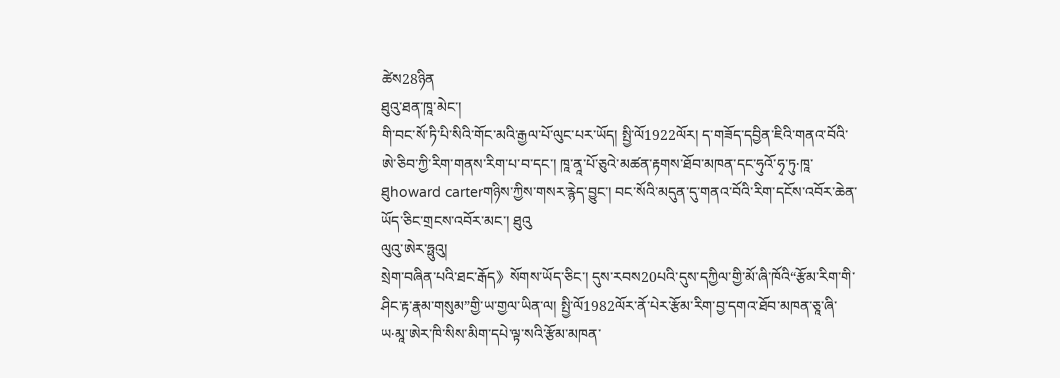ཚེས28ཉིན
ཐུའུ་ཐན་ཁཱ་མེང་།
གི་བང་སོ་ཏི་པི་སིའི་གོང་མའི་རྒྱལ་པོ་ལུང་པར་ཡོད། སྤྱི་ལོ1922ལོར། ད་གཟོད་དབྱིན་ཇིའི་གནའ་བོའི་ཨེ་ཅིབ་ཀྱི་རིག་གནས་རིག་པ་བ་དང་། ཁཱ་ནཱ་པོ་ཅུའེ་མཚན་རྟགས་ཐོབ་མཁན་དང་ཧུའོ་ཧྭ་ཏུ·ཁཱ་ཐུhoward carterགཉིས་ཀྱིས་གསར་རྙེད་བྱུང་། བང་སོའི་མདུན་དུ་གནའ་བོའི་རིག་དངོས་འབོར་ཆེན་ཡོད་ཅིང་གྲངས་འབོར་མང་། ཐུའུ
ལུའུ་ཨེར་ཧྥུའུ།
སྲེག་བཞིན་པའི་ཐང་རྒོད》སོགས་ཡོད་ཅིང་། དུས་རབས20པའི་དུས་དཀྱིལ་གྱི་མོ་ཞི་ཁོའི“རྩོམ་རིག་གི་ཤིང་རྟ་རྣམ་གསུམ”གྱི་ཡ་གྱལ་ཡིན་ལ། སྤྱི་ལོ1982ལོར་ནོ་པེར་རྩོམ་རིག་བྱ་དགའ་ཐོབ་མཁན་ཅཱ་ཞི་ཡ·མཱ་ཨེར་ཁི་སིས་མིག་དཔེ་ལྟ་སའི་རྩོམ་མཁན་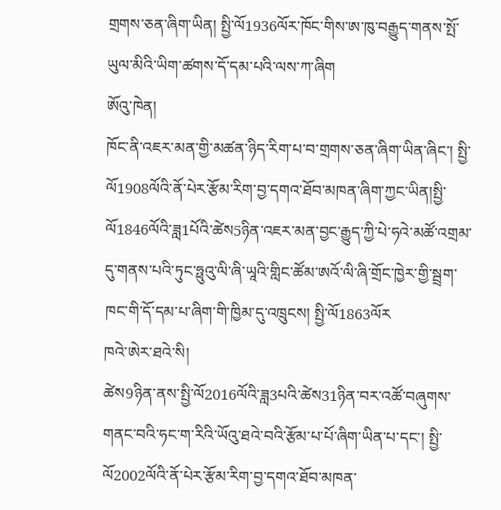གྲགས་ཅན་ཞིག་ཡིན། སྤྱི་ལོ1936ལོར་ཁོང་གིས་ཨ་ཁུ་བརྒྱུད་གནས་སྤོ་ཡུལ་མིའི་ཡིག་ཚགས་དོ་དམ་པའི་ལས་ཀ་ཞིག
ཨོའུ་ཁེན།
ཁོང་ནི་འཇར་མན་གྱི་མཚན་ཉིད་རིག་པ་བ་གྲགས་ཅན་ཞིག་ཡིན་ཞིང་། སྤྱི་ལོ1908ལོའི་ནོ་པེར་རྩོམ་རིག་བྱ་དགའ་ཐོབ་མཁན་ཞིག་ཀྱང་ཡིན།སྤྱི་ལོ1846ལོའི་ཟླ1པོའི་ཚེས5ཉིན་འཇར་མན་བྱང་རྒྱུད་ཀྱི་པེ་ཧའེ་མཚོ་འགྲམ་དུ་གནས་པའི་ཏུང་ཧྥུའུ་ལི་ཞི་ཡཱའི་གླིང་ཚོམ་ཨའོ་ལི་ཞི་གྲོང་ཁྱེར་གྱི་སྦྲག་ཁང་གི་དོ་དམ་པ་ཞིག་གི་ཁྱིམ་དུ་འཁྲུངས། སྤྱི་ལོ1863ལོར
ཁའེ་ཨེར་ཐའེ་སི།
ཚེས9ཉིན་ནས་སྤྱི་ལོ2016ལོའི་ཟླ3པའི་ཚེས31ཉིན་བར་འཚོ་བཞུགས་གནང་བའི་ཧང་ག་རིའི་ཡོའུ་ཐའེ་བའི་རྩོམ་པ་པོ་ཞིག་ཡིན་པ་དང་། སྤྱི་ལོ2002ལོའི་ནོ་པེར་རྩོམ་རིག་བྱ་དགའ་ཐོབ་མཁན་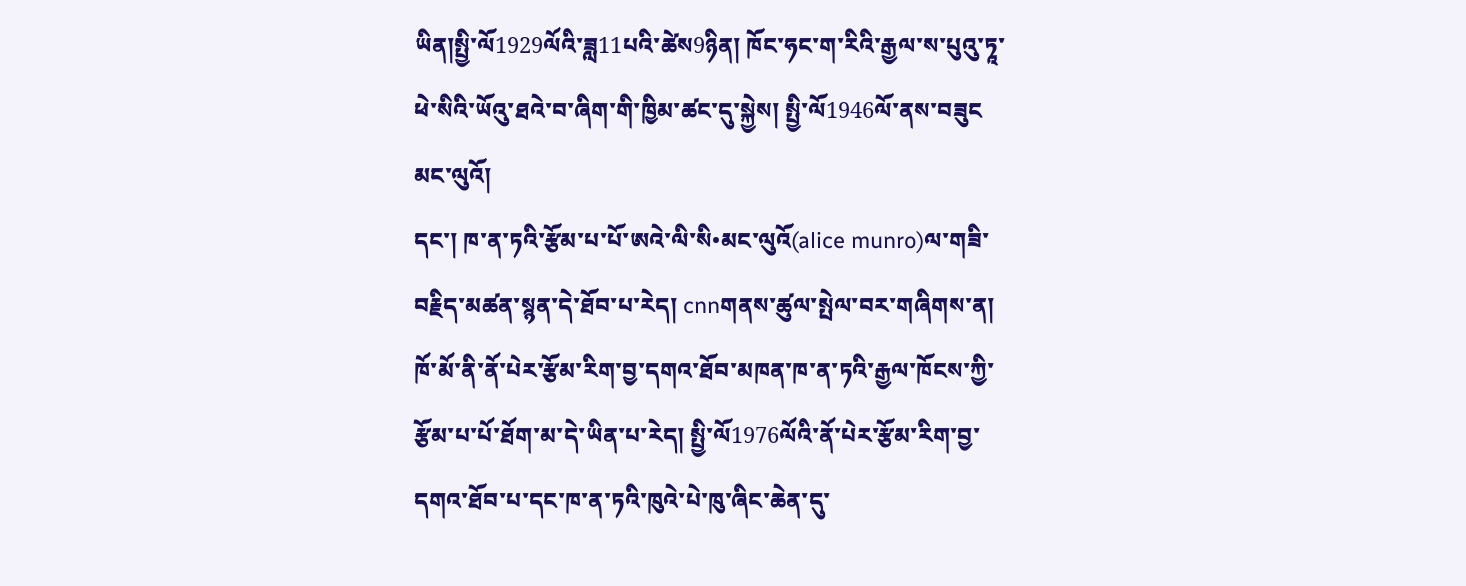ཡིན།སྤྱི་ལོ1929ལོའི་ཟླ11པའི་ཚེས9ཉིན། ཁོང་ཧང་ག་རིའི་རྒྱལ་ས་པུའུ་ཏཱ་ཕེ་སིའི་ཡོའུ་ཐའེ་བ་ཞིག་གི་ཁྱིམ་ཚང་དུ་སྐྱེས། སྤྱི་ལོ1946ལོ་ནས་བཟུང
མང་ལུའོ།
དང་། ཁ་ན་ཏའི་རྩོམ་པ་པོ་ཨའེ་ལི་སི•མང་ལུའོ(alice munro)ལ་གཟི་བརྗིད་མཚན་སྙན་དེ་ཐོབ་པ་རེད། cnnགནས་ཚུལ་སྤེལ་བར་གཞིགས་ན། ཁོ་མོ་ནི་ནོ་པེར་རྩོམ་རིག་བྱ་དགའ་ཐོབ་མཁན་ཁ་ན་ཏའི་རྒྱལ་ཁོངས་ཀྱི་རྩོམ་པ་པོ་ཐོག་མ་དེ་ཡིན་པ་རེད། སྤྱི་ལོ1976ལོའི་ནོ་པེར་རྩོམ་རིག་བྱ་དགའ་ཐོབ་པ་དང་ཁ་ན་ཏའི་ཁུའེ་པེ་ཁུ་ཞིང་ཆེན་དུ་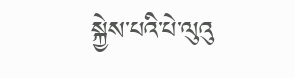སྐྱེས་པའི་པེ་ལུའུ